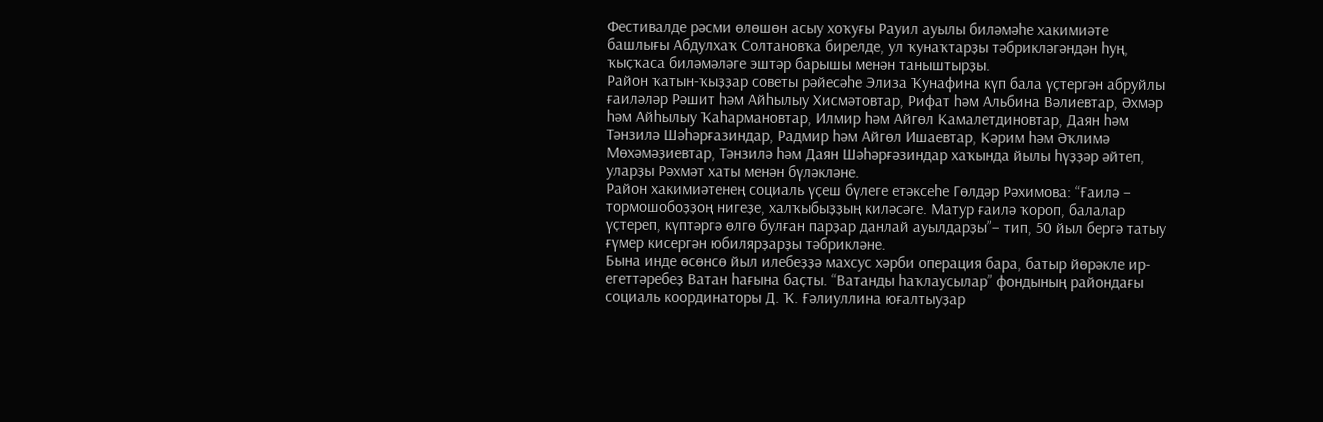Фестивалде рәсми өлөшөн асыу хоҡуғы Рауил ауылы биләмәһе хакимиәте башлығы Абдулхаҡ Солтановҡа бирелде, ул ҡунаҡтарҙы тәбрикләгәндән һуң, ҡыҫҡаса биләмәләге эштәр барышы менән таныштырҙы.
Район ҡатын-ҡыҙҙар советы рәйесәһе Элиза Ҡунафина күп бала үҫтергән абруйлы ғаиләләр Рәшит һәм Айһылыу Хисмәтовтар, Рифат һәм Альбина Вәлиевтар, Әхмәр һәм Айһылыу Ҡаһармановтар, Илмир һәм Айгөл Камалетдиновтар, Даян һәм Тәнзилә Шәһәрғазиндар, Радмир һәм Айгөл Ишаевтар, Кәрим һәм Әҡлимә Мөхәмәҙиевтар, Тәнзилә һәм Даян Шәһәрғәзиндар хаҡында йылы һүҙҙәр әйтеп, уларҙы Рәхмәт хаты менән бүләкләне.
Район хакимиәтенең социаль үҫеш бүлеге етәксеһе Гөлдәр Рәхимова: “Ғаилә – тормошобоҙҙоң нигеҙе, халҡыбыҙҙың киләсәге. Матур ғаилә ҡороп, балалар үҫтереп, күптәргә өлгө булған парҙар данлай ауылдарҙы”– тип, 50 йыл бергә татыу ғүмер кисергән юбилярҙарҙы тәбрикләне.
Бына инде өсөнсө йыл илебеҙҙә махсус хәрби операция бара, батыр йөрәкле ир-егеттәребеҙ Ватан һағына баҫты. “Ватанды һаҡлаусылар” фондының райондағы социаль координаторы Д. Ҡ. Ғәлиуллина юғалтыуҙар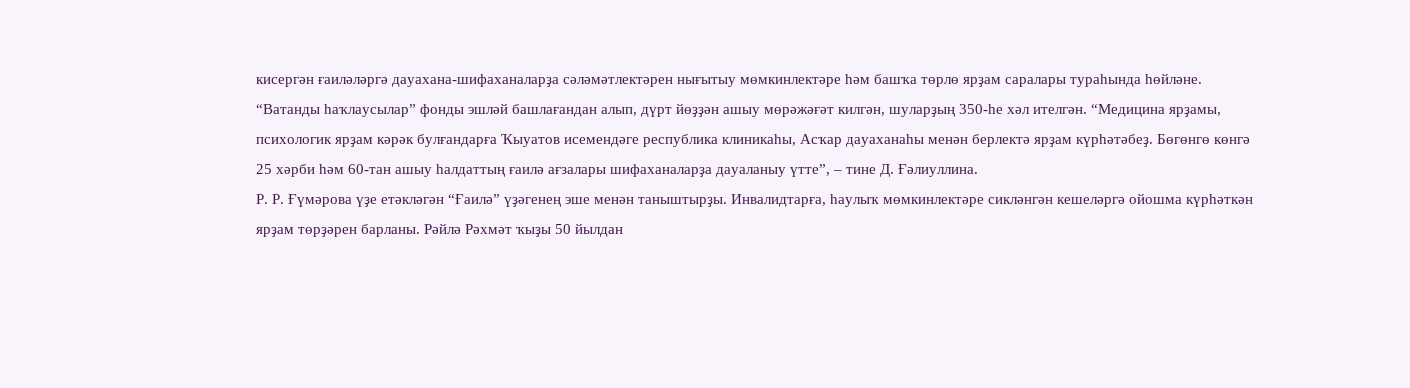кисергән ғаиләләргә дауахана-шифаханаларҙа сәләмәтлектәрен нығытыу мөмкинлектәре һәм башҡа төрлө ярҙам саралары тураһында һөйләне. “Ватанды һаҡлаусылар” фонды эшләй башлағандан алып, дүрт йөҙҙән ашыу мөрәжәғәт килгән, шуларҙың 350-һе хәл ителгән. “Медицина ярҙамы, психологик ярҙам кәрәк булғандарға Ҡыуатов исемендәге республика клиникаһы, Асҡар дауаханаһы менән берлектә ярҙам күрһәтәбеҙ. Бөгөнгө көнгә 25 хәрби һәм 60-тан ашыу һалдаттың ғаилә ағзалары шифаханаларҙа дауаланыу үтте”, – тине Д. Ғәлиуллина.
Р. Р. Ғүмәрова үҙе етәкләгән “Ғаилә” үҙәгенең эше менән таныштырҙы. Инвалидтарға, һаулыҡ мөмкинлектәре сикләнгән кешеләргә ойошма күрһәткән ярҙам төрҙәрен барланы. Рәйлә Рәхмәт ҡыҙы 50 йылдан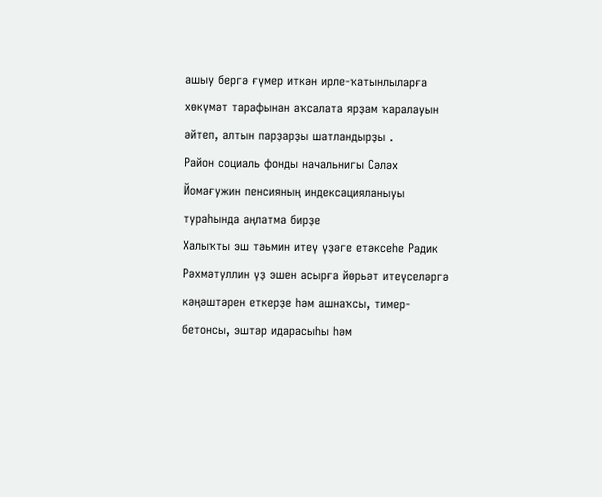ашыу бергә ғүмер иткән ирле-ҡатынлыларға хөкүмәт тарафынан аҡсалата ярҙам ҡаралауын әйтеп, алтын парҙарҙы шатландырҙы .
Район социаль фонды начальнигы Сәләх Йомағужин пенсияның индексацияланыуы тураһында аңлатма бирҙе
Халыҡты эш тәьмин итеү үҙәге етәксеһе Радик Рәхмәтуллин үҙ эшен асырға йөрьәт итеүселәргә кәңәштәрен еткерҙе һәм ашнаҡсы, тимер-бетонсы, эштәр идарасыһы һәм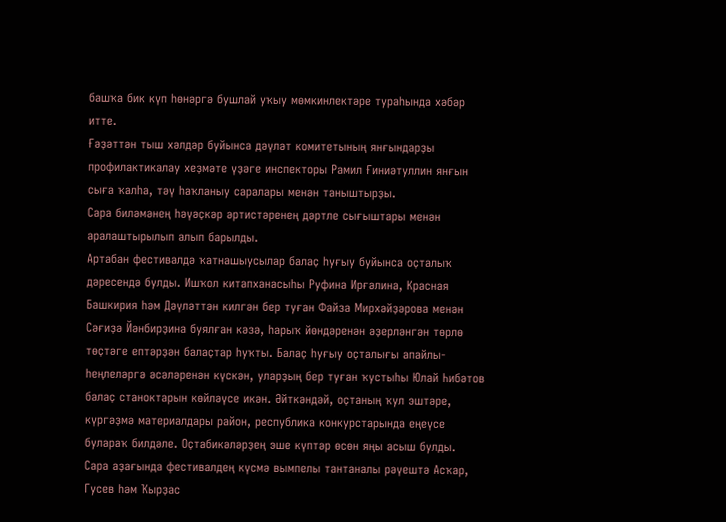башҡа бик күп һөнәргә бушлай уҡыу мөмкинлектәре тураһында хәбәр итте.
Ғәҙәттән тыш хәлдәр буйынса дәүләт комитетының янғындарҙы профилактикалау хеҙмәте үҙәге инспекторы Рамил Ғиниәтуллин янғын сыға ҡалһа, тәү һаҡланыу саралары менән таныштырҙы.
Сара биләмәнең һәүәҫкәр әртистәренең дәртле сығыштары менән аралаштырылып алып барылды.
Артабан фестивалдә ҡатнашыусылар балаҫ һуғыу буйынса оҫталыҡ дәресендә булды. Ишҡол китапханасыһы Руфина Ирғәлина, Красная Башкирия һәм Дәүләттән килгән бер туған Файза Мирхәйҙәрова менән Сәғиҙә Йәнбирҙина буялған кәзә, һарыҡ йөндәренән әҙерләнгән төрлө төҫтәге ептәрҙән балаҫтар һуҡты. Балаҫ һуғыу оҫталығы апайлы-һеңлеләргә әсәләренән күскән, уларҙың бер туған ҡустыһы Юлай Һибәтов балаҫ станоктарын көйләүсе икән. Әйткәндәй, оҫтаның ҡул эштәре, күргәҙмә материалдары район, республика конкурстарында еңеүсе булараҡ билдәле. Оҫтабикәләрҙең эше күптәр өсөн яңы асыш булды.
Сара аҙағында фестивалдең күсмә вымпелы тантаналы рәүештә Асҡар, Гусев һәм Ҡырҙас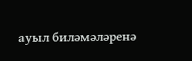ауыл биләмәләренә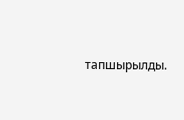тапшырылды.